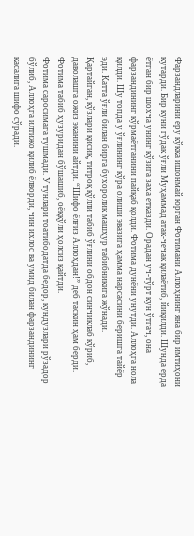Фарзандларини еру кўкка ишонмай юрган Фотимани Аллоҳнинг яна бир имтиҳони кутарди. Бир куни гўдак ўғли Муҳаммад атак-чечак қилаётиб, йиқилди. Шунда ерда ётган бир шохча унинг кўзига заха етказди. Орадан уч-тўрт кун ўтгач, она фарзандининг кўрмаётганини пайқаб қолди. Фотима дунёни унутди. Аллоҳга нола қилди. Шу топда у ўғлининг кўра олиши эвазига ҳамма нарсасини беришга тайёр эди. Катта ўғли билан бирга бухоролик машҳур табибникига жўнади.
Қартайган, кўзлари қисиқ, титроқ қўлли табиб ўғлини обдон синчиклаб кўриб, даволашга ожиз эканини айтди. “Шифо ёлғиз Аллоҳдан!” деб таскин ҳам берди. Фотима табиб ҳузуридан бўшашиб, оёққўли ҳолсиз қайтди.
Фотима саросимага тушмади. У тунлари тоатибодатда бедор, кундузлари рўзадор бўлиб, Аллоҳга илтижо қилиб ёлворди, чин ихлос ва умид билан фарзандининг касалига шифо сўради.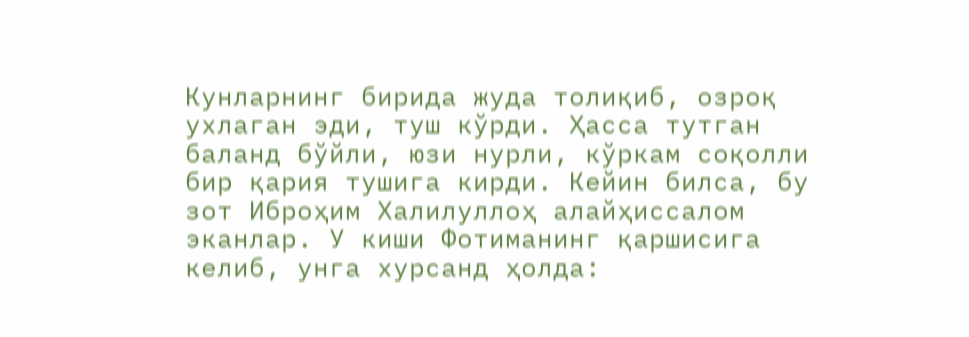Кунларнинг бирида жуда толиқиб, озроқ ухлаган эди, туш кўрди. Ҳасса тутган баланд бўйли, юзи нурли, кўркам соқолли бир қария тушига кирди. Кейин билса, бу зот Иброҳим Халилуллоҳ алайҳиссалом эканлар. У киши Фотиманинг қаршисига келиб, унга хурсанд ҳолда: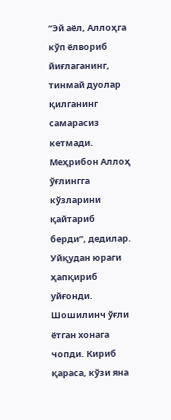“Эй аёл, Аллоҳга кўп ёлвориб йиғлаганинг, тинмай дуолар қилганинг самарасиз кетмади. Меҳрибон Аллоҳ ўғлингга кўзларини қайтариб берди”, дедилар.
Уйқудан юраги ҳапқириб уйғонди. Шошилинч ўғли ётган хонага чопди. Кириб қараса, кўзи яна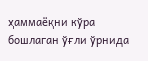ҳаммаёқни кўра бошлаган ўғли ўрнида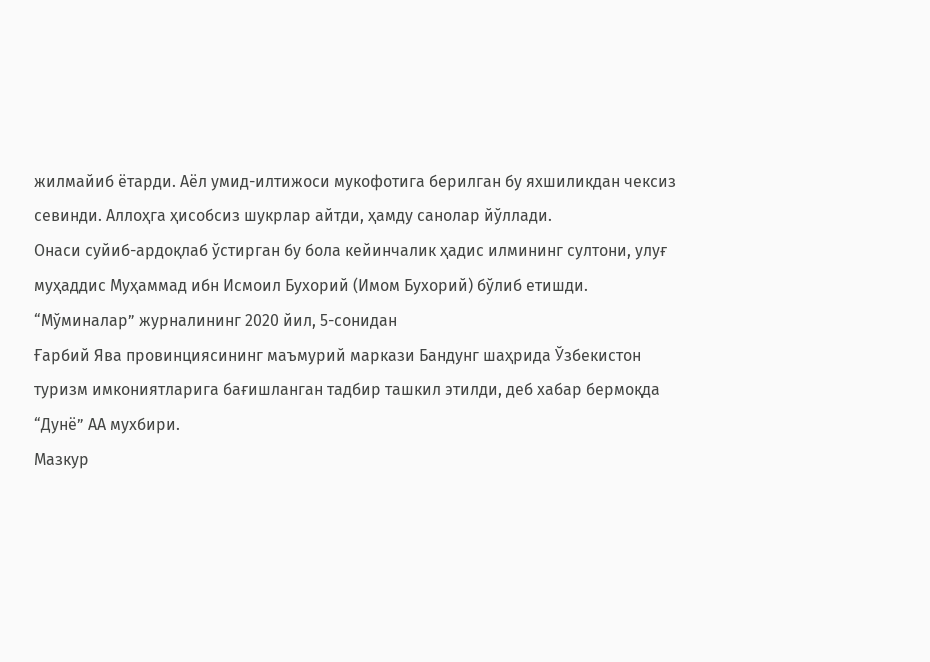жилмайиб ётарди. Аёл умид-илтижоси мукофотига берилган бу яхшиликдан чексиз севинди. Аллоҳга ҳисобсиз шукрлар айтди, ҳамду санолар йўллади.
Онаси суйиб-ардоқлаб ўстирган бу бола кейинчалик ҳадис илмининг султони, улуғ муҳаддис Муҳаммад ибн Исмоил Бухорий (Имом Бухорий) бўлиб етишди.
“Мўминалар” журналининг 2020 йил, 5-сонидан
Ғарбий Ява провинциясининг маъмурий маркази Бандунг шаҳрида Ўзбекистон туризм имкониятларига бағишланган тадбир ташкил этилди, деб хабар бермоқда “Дунё” АА мухбири.
Мазкур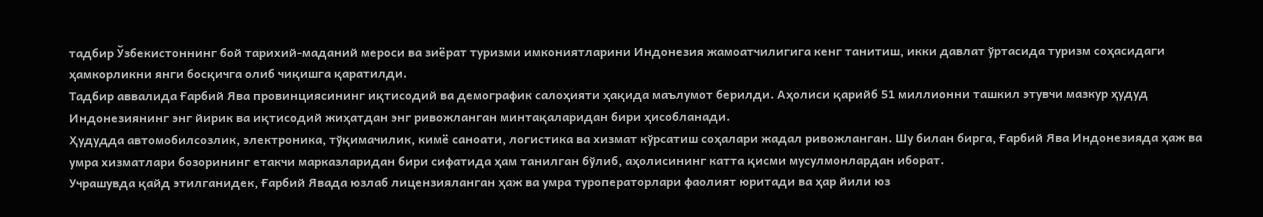тадбир Ўзбекистоннинг бой тарихий-маданий мероси ва зиёрат туризми имкониятларини Индонезия жамоатчилигига кенг танитиш, икки давлат ўртасида туризм соҳасидаги ҳамкорликни янги босқичга олиб чиқишга қаратилди.
Тадбир аввалида Ғарбий Ява провинциясининг иқтисодий ва демографик салоҳияти ҳақида маълумот берилди. Аҳолиси қарийб 51 миллионни ташкил этувчи мазкур ҳудуд Индонезиянинг энг йирик ва иқтисодий жиҳатдан энг ривожланган минтақаларидан бири ҳисобланади.
Ҳудудда автомобилсозлик, электроника, тўқимачилик, кимё саноати, логистика ва хизмат кўрсатиш соҳалари жадал ривожланган. Шу билан бирга, Ғарбий Ява Индонезияда ҳаж ва умра хизматлари бозорининг етакчи марказларидан бири сифатида ҳам танилган бўлиб, аҳолисининг катта қисми мусулмонлардан иборат.
Учрашувда қайд этилганидек, Ғарбий Явада юзлаб лицензияланган ҳаж ва умра туроператорлари фаолият юритади ва ҳар йили юз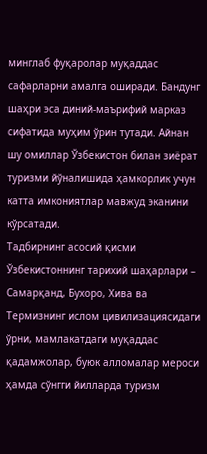минглаб фуқаролар муқаддас сафарларни амалга оширади. Бандунг шаҳри эса диний-маърифий марказ сифатида муҳим ўрин тутади. Айнан шу омиллар Ўзбекистон билан зиёрат туризми йўналишида ҳамкорлик учун катта имкониятлар мавжуд эканини кўрсатади.
Тадбирнинг асосий қисми Ўзбекистоннинг тарихий шаҳарлари – Самарқанд, Бухоро, Хива ва Термизнинг ислом цивилизациясидаги ўрни, мамлакатдаги муқаддас қадамжолар, буюк алломалар мероси ҳамда сўнгги йилларда туризм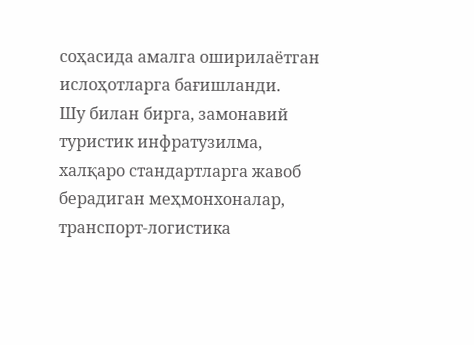соҳасида амалга оширилаётган ислоҳотларга бағишланди.
Шу билан бирга, замонавий туристик инфратузилма, халқаро стандартларга жавоб берадиган меҳмонхоналар, транспорт-логистика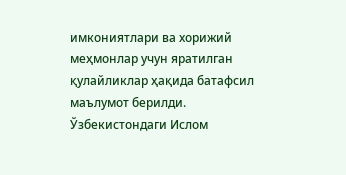имкониятлари ва хорижий меҳмонлар учун яратилган қулайликлар ҳақида батафсил маълумот берилди.
Ўзбекистондаги Ислом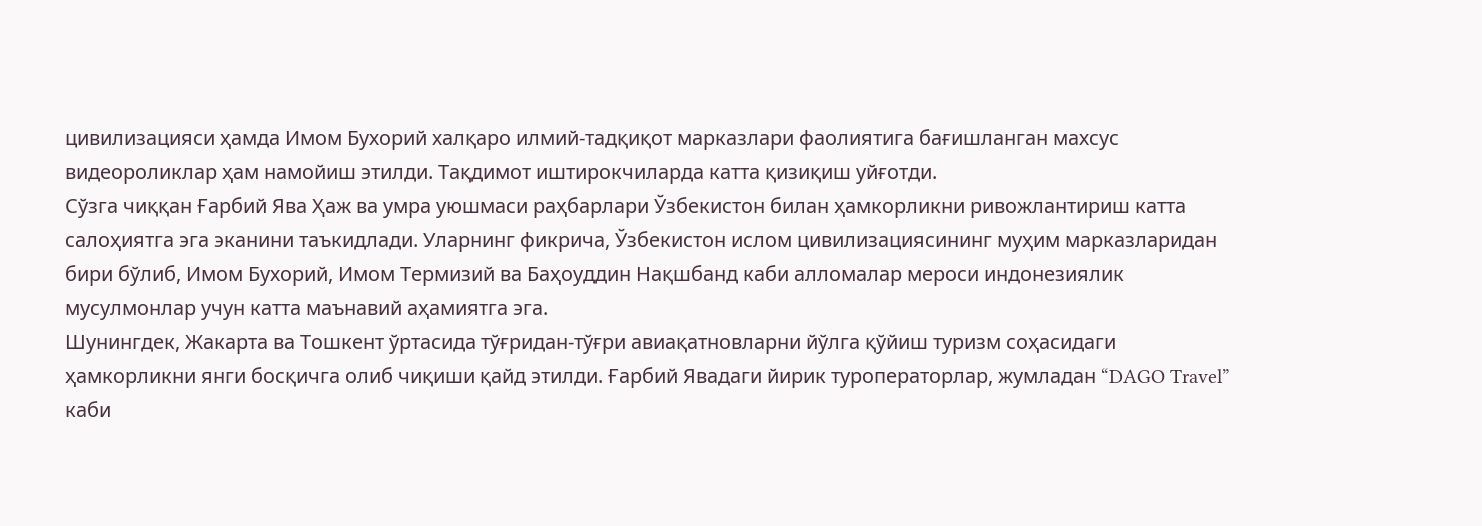цивилизацияси ҳамда Имом Бухорий халқаро илмий-тадқиқот марказлари фаолиятига бағишланган махсус видеороликлар ҳам намойиш этилди. Тақдимот иштирокчиларда катта қизиқиш уйғотди.
Сўзга чиққан Ғарбий Ява Ҳаж ва умра уюшмаси раҳбарлари Ўзбекистон билан ҳамкорликни ривожлантириш катта салоҳиятга эга эканини таъкидлади. Уларнинг фикрича, Ўзбекистон ислом цивилизациясининг муҳим марказларидан бири бўлиб, Имом Бухорий, Имом Термизий ва Баҳоуддин Нақшбанд каби алломалар мероси индонезиялик мусулмонлар учун катта маънавий аҳамиятга эга.
Шунингдек, Жакарта ва Тошкент ўртасида тўғридан-тўғри авиақатновларни йўлга қўйиш туризм соҳасидаги ҳамкорликни янги босқичга олиб чиқиши қайд этилди. Ғарбий Явадаги йирик туроператорлар, жумладан “DAGO Travel” каби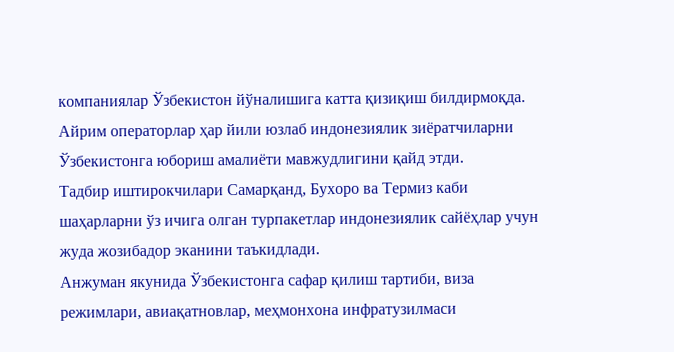компаниялар Ўзбекистон йўналишига катта қизиқиш билдирмоқда. Айрим операторлар ҳар йили юзлаб индонезиялик зиёратчиларни Ўзбекистонга юбориш амалиёти мавжудлигини қайд этди.
Тадбир иштирокчилари Самарқанд, Бухоро ва Термиз каби шаҳарларни ўз ичига олган турпакетлар индонезиялик сайёҳлар учун жуда жозибадор эканини таъкидлади.
Анжуман якунида Ўзбекистонга сафар қилиш тартиби, виза режимлари, авиақатновлар, меҳмонхона инфратузилмаси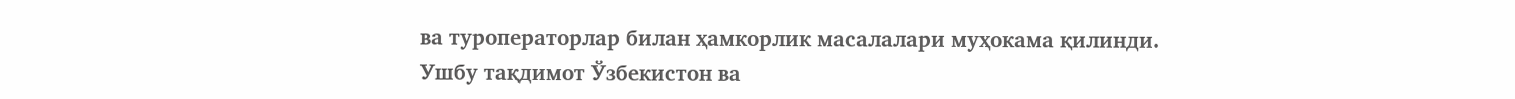ва туроператорлар билан ҳамкорлик масалалари муҳокама қилинди.
Ушбу тақдимот Ўзбекистон ва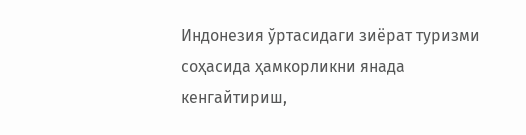Индонезия ўртасидаги зиёрат туризми соҳасида ҳамкорликни янада кенгайтириш,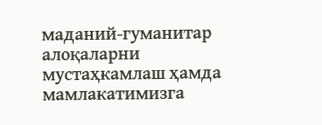маданий-гуманитар алоқаларни мустаҳкамлаш ҳамда мамлакатимизга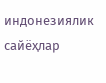индонезиялик сайёҳлар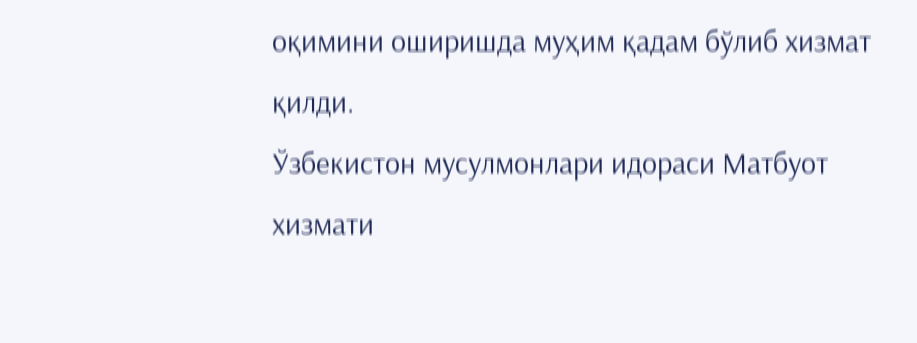оқимини оширишда муҳим қадам бўлиб хизмат қилди.
Ўзбекистон мусулмонлари идораси Матбуот хизмати